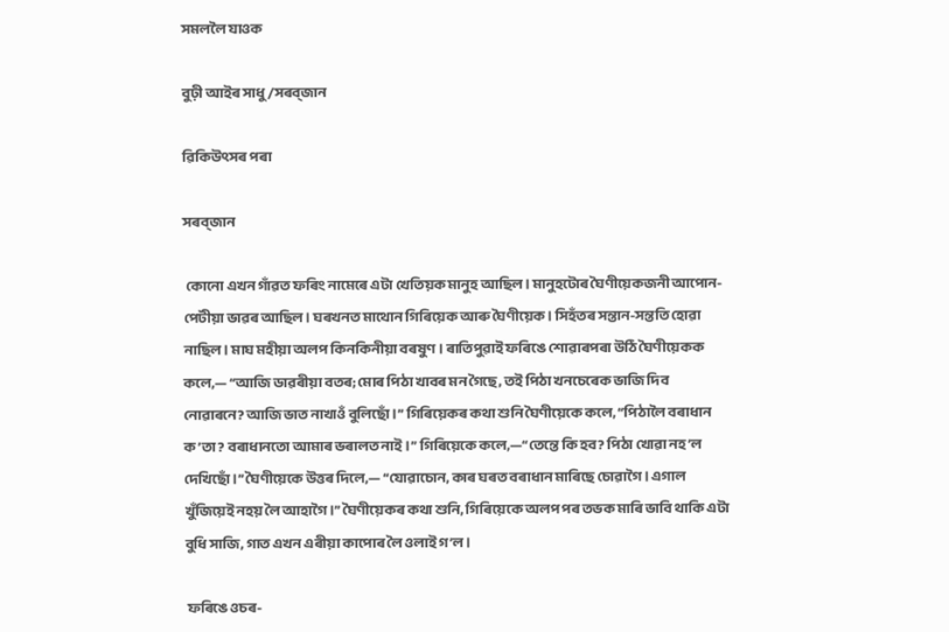সমললৈ যাওক

বুঢ়ী আইৰ সাধু/সৰব্‌জান

ৱিকিউৎসৰ পৰা

সৰব্‌জান

 কোনো এখন গাঁৱত ফৰিং নামেৰে এটা খেতিয়ক মানুহ আছিল। মানুহটোৰ ঘৈণীয়েকজনী আপোন-পেটীয়া ভাৱৰ আছিল। ঘৰখনত মাথোন গিৰিয়েক আৰু ঘৈণীয়েক। সিহঁতৰ সন্তান-সন্ততি হোৱা নাছিল। মাঘ মহীয়া অলপ কিনকিনীয়া বৰষুণ। ৰাতিপুৱাই ফৰিঙে শোৱাৰপৰা উঠি ঘৈণীয়েকক কলে,— “আজি ডাৱৰীয়া বতৰ; মোৰ পিঠা খাবৰ মন গৈছে, তই পিঠা খনচেৰেক ভাজি দিব নোৱাৰনে? আজি ভাত নাখাওঁ বুলিছোঁ।” গিৰিয়েকৰ কথা শুনি ঘৈণীয়েকে কলে, “পিঠালৈ বৰাধান ক’তা? বৰাধানতো আমাৰ ভৰালত নাই।” গিৰিয়েকে কলে,—“তেন্তে কি হব? পিঠা খোৱা নহ’ল দেখিছোঁ।” ঘৈণীয়েকে উত্তৰ দিলে,— “যোৱাচোন, কাৰ ঘৰত বৰাধান মাৰিছে চোৱাগৈ। এগাল খুঁজিয়েই নহয় লৈ আহাগৈ।” ঘৈণীয়েকৰ কথা শুনি, গিৰিয়েকে অলপ পৰ তভক মাৰি ভাবি থাকি এটা বুধি সাজি, গাত এখন এৰীয়া কাপোৰ লৈ ওলাই গ’ল।

 ফৰিঙে ওচৰ-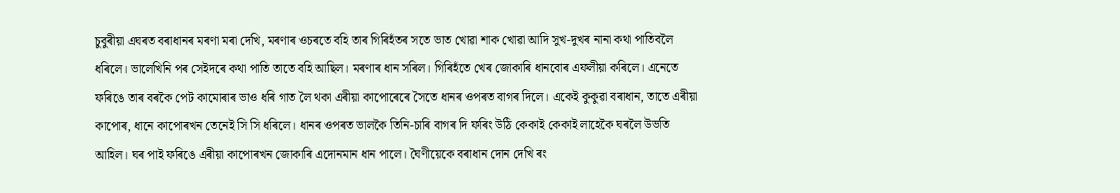চুবুৰীয়া এঘৰত বৰাধানৰ মৰণা মৰা দেখি, মৰণাৰ ওচৰতে বহি তাৰ গিৰিহঁতৰ সতে ভাত খোৱা শাক খোৱা আদি সুখ-দুখৰ নানা কথা পাতিবলৈ ধৰিলে। ভালেখিনি পৰ সেইদৰে কথা পাতি তাতে বহি আছিল। মৰণাৰ ধান সৰিল। গিৰিহঁতে খেৰ জোকাৰি ধানবোৰ এফলীয়া কৰিলে। এনেতে ফৰিঙে তাৰ বৰকৈ পেট কামোৰাৰ ভাও ধৰি গাত লৈ থকা এৰীয়া কাপোৰেৰে সৈতে ধানৰ ওপৰত বাগৰ দিলে। একেই কুকুৱা বৰাধান, তাতে এৰীয়া কাপোৰ, ধানে কাপোৰখন তেনেই সি সি ধৰিলে। ধানৰ ওপৰত ভালকৈ তিনি-চাৰি বাগৰ দি ফৰিং উঠি কেকাই কেকাই লাহেকৈ ঘৰলৈ উভতি আহিল। ঘৰ পাই ফৰিঙে এৰীয়া কাপোৰখন জোকাৰি এদোনমান ধান পালে। ঘৈণীয়েকে বৰাধান দোন দেখি ৰং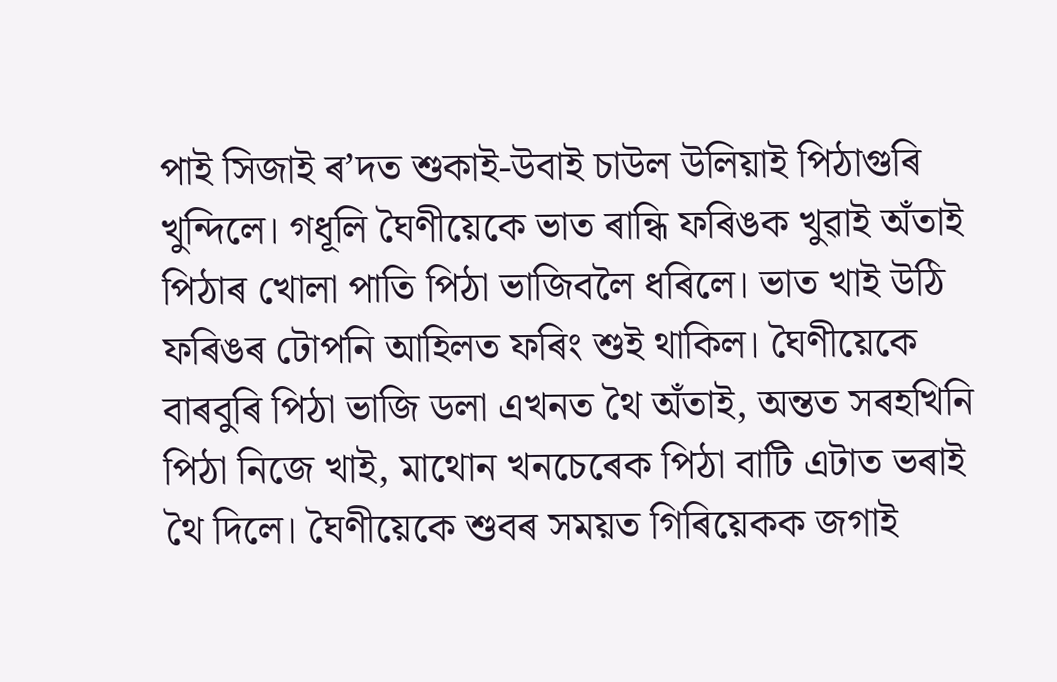পাই সিজাই ৰ’দত শুকাই-উবাই চাউল উলিয়াই পিঠাগুৰি খুন্দিলে। গধূলি ঘৈণীয়েকে ভাত ৰান্ধি ফৰিঙক খুৱাই অঁতাই পিঠাৰ খোলা পাতি পিঠা ভাজিবলৈ ধৰিলে। ভাত খাই উঠি ফৰিঙৰ টোপনি আহিলত ফৰিং শুই থাকিল। ঘৈণীয়েকে বাৰবুৰি পিঠা ভাজি ডলা এখনত থৈ অঁতাই, অন্তত সৰহখিনি পিঠা নিজে খাই, মাথোন খনচেৰেক পিঠা বাটি এটাত ভৰাই থৈ দিলে। ঘৈণীয়েকে শুবৰ সময়ত গিৰিয়েকক জগাই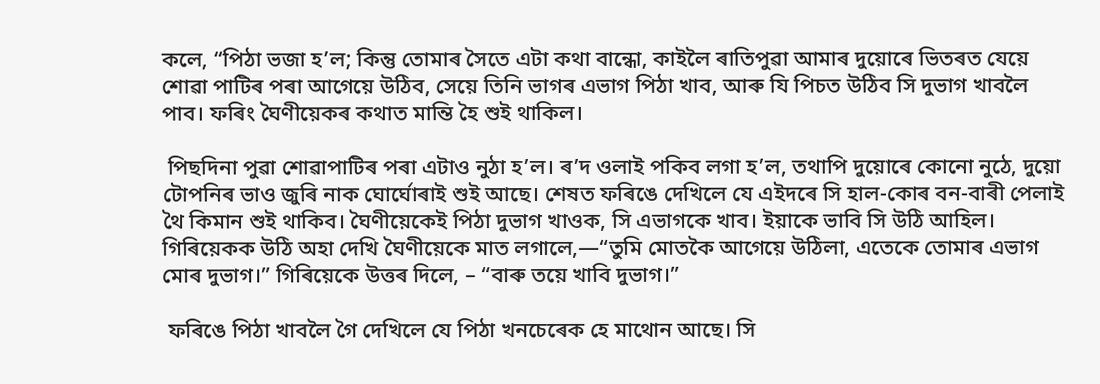কলে, “পিঠা ভজা হ’ল; কিন্তু তোমাৰ সৈতে এটা কথা বান্ধো, কাইলৈ ৰাতিপুৱা আমাৰ দুয়োৰে ভিতৰত যেয়ে শোৱা পাটিৰ পৰা আগেয়ে উঠিব, সেয়ে তিনি ভাগৰ এভাগ পিঠা খাব, আৰু যি পিচত উঠিব সি দুভাগ খাবলৈ পাব। ফৰিং ঘৈণীয়েকৰ কথাত মান্তি হৈ শুই থাকিল।

 পিছদিনা পুৱা শোৱাপাটিৰ পৰা এটাও নুঠা হ’ল। ৰ’দ ওলাই পকিব লগা হ’ল, তথাপি দুয়োৰে কোনো নুঠে, দুয়ো টোপনিৰ ভাও জুৰি নাক ঘোৰ্ঘোৰাই শুই আছে। শেষত ফৰিঙে দেখিলে যে এইদৰে সি হাল-কোৰ বন-বাৰী পেলাই থৈ কিমান শুই থাকিব। ঘৈণীয়েকেই পিঠা দুভাগ খাওক, সি এভাগকে খাব। ইয়াকে ভাবি সি উঠি আহিল। গিৰিয়েকক উঠি অহা দেখি ঘৈণীয়েকে মাত লগালে,—“তুমি মোতকৈ আগেয়ে উঠিলা, এতেকে তোমাৰ এভাগ মোৰ দুভাগ।” গিৰিয়েকে উত্তৰ দিলে, – “বাৰু তয়ে খাবি দুভাগ।”

 ফৰিঙে পিঠা খাবলৈ গৈ দেখিলে যে পিঠা খনচেৰেক হে মাথোন আছে। সি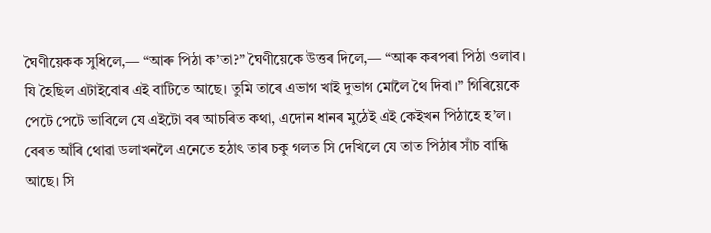ঘৈণীয়েকক সুধিলে,— “আৰু পিঠা ক’তা?” ঘৈণীয়েকে উত্তৰ দিলে,— “আৰু কৰপৰা পিঠা ওলাব। যি হৈছিল এটাইবোৰ এই বাটিতে আছে। তুমি তাৰে এভাগ খাই দুভাগ মোলৈ থৈ দিবা।” গিৰিয়েকে পেটে পেটে ভাবিলে যে এইটো বৰ আচৰিত কথা, এদোন ধানৰ মুঠেই এই কেইখন পিঠাহে হ’ল। বেৰত আঁৰি থোৱা ডলাখনলৈ এনেতে হঠাৎ তাৰ চকু গলত সি দেখিলে যে তাত পিঠাৰ সাঁচ বান্ধি আছে। সি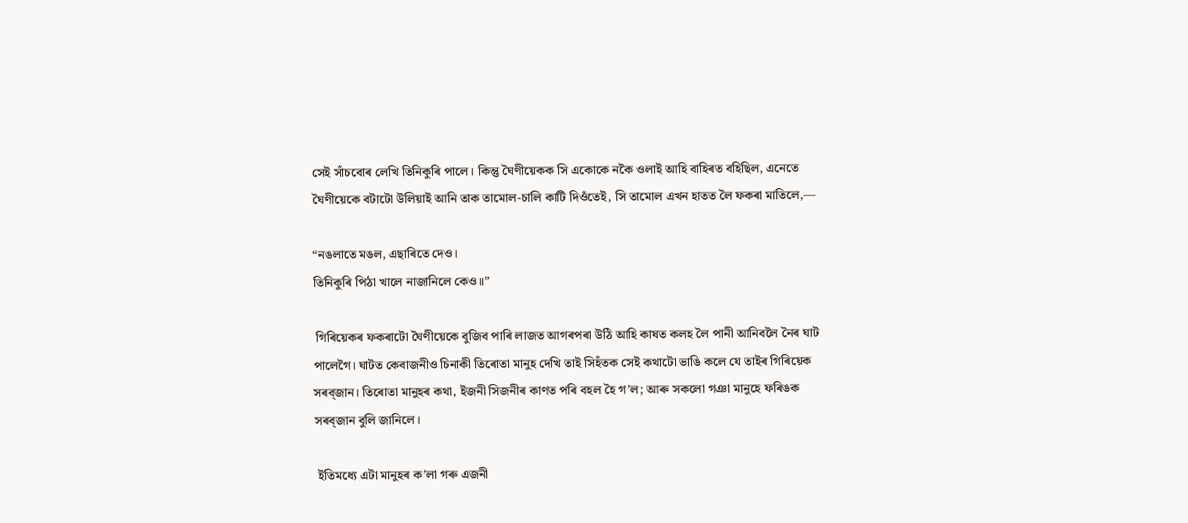সেই সাঁচবোৰ লেখি তিনিকুৰি পালে। কিন্তু ঘৈণীয়েকক সি একোকে নকৈ ওলাই আহি বাহিৰত বহিছিল, এনেতে ঘৈণীয়েকে বটাটো উলিয়াই আনি তাক তামোল-চালি কাটি দিওঁতেই, সি তামোল এখন হাতত লৈ ফকৰা মাতিলে,—

“নঙলাতে মঙল, এছাৰিতে দেও।
তিনিকুৰি পিঠা খালে নাজানিলে কেও॥”

 গিৰিয়েকৰ ফকৰাটো ঘৈণীয়েকে বুজিব পাৰি লাজত আগৰপৰা উঠি আহি কাষত কলহ লৈ পানী আনিবলৈ নৈৰ ঘাট পালেগৈ। ঘাটত কেবাজনীও চিনাকী তিৰোতা মানুহ দেখি তাই সিহঁতক সেই কথাটো ভাঙি কলে যে তাইৰ গিৰিয়েক সৰব্‌জান। তিৰোতা মানুহৰ কথা, ইজনী সিজনীৰ কাণত পৰি বহল হৈ গ’ল; আৰু সকলো গঞা মানুহে ফৰিঙক সৰব্‌জান বুলি জানিলে।

 ইতিমধ্যে এটা মানুহৰ ক’লা গৰু এজনী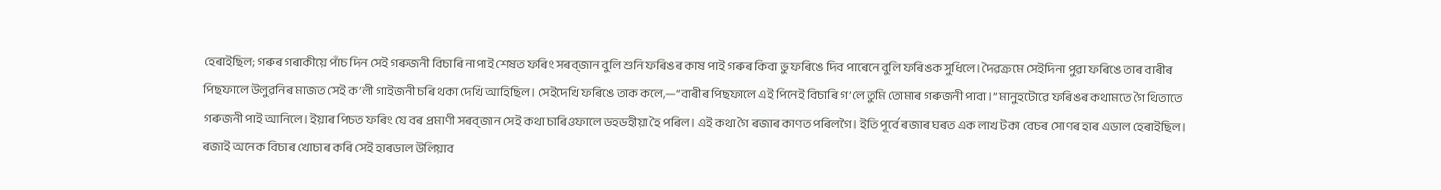হেৰাইছিল; গৰুৰ গৰাকীয়ে পাঁচ দিন সেই গৰুজনী বিচাৰি নাপাই শেষত ফৰিং সৰব্‌জান বুলি শুনি ফৰিঙৰ কাষ পাই গৰুৰ কিবা ভু ফৰিঙে দিব পাৰেনে বুলি ফৰিঙক সুধিলে। দৈৱক্ৰমে সেইদিনা পুৱা ফৰিঙে তাৰ বাৰীৰ পিছফালে উলুৱনিৰ মাজত সেই ক’লী গাইজনী চৰি থকা দেখি আহিছিল। সেইদেখি ফৰিঙে তাক কলে,—“বাৰীৰ পিছফালে এই পিনেই বিচাৰি গ’লে তুমি তোমাৰ গৰুজনী পাবা।” মানুহটোৱে ফৰিঙৰ কথামতে গৈ থিতাতে গৰুজনী পাই আনিলে। ইয়াৰ পিচত ফৰিং যে বৰ প্ৰমাণী সৰব্‌জান সেই কথা চাৰিওফালে ডহডহীয়া হৈ পৰিল। এই কথা গৈ ৰজাৰ কাণত পৰিলগৈ। ইতি পূৰ্বে ৰজাৰ ঘৰত এক লাখ টকা বেচৰ সোণৰ হাৰ এডাল হেৰাইছিল। ৰজাই অনেক বিচাৰ খোচাৰ কৰি সেই হাৰডাল উলিয়াব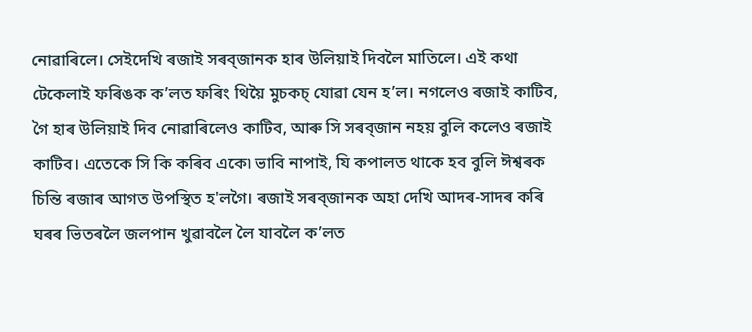নোৱাৰিলে। সেইদেখি ৰজাই সৰব্‌জানক হাৰ উলিয়াই দিবলৈ মাতিলে। এই কথা টেকেলাই ফৰিঙক ক’লত ফৰিং থিয়ৈ মুচকচ্ যোৱা যেন হ’ল। নগলেও ৰজাই কাটিব, গৈ হাৰ উলিয়াই দিব নোৱাৰিলেও কাটিব, আৰু সি সৰব্‌জান নহয় বুলি কলেও ৰজাই কাটিব। এতেকে সি কি কৰিব একে৷ ভাবি নাপাই, যি কপালত থাকে হব বুলি ঈশ্বৰক চিন্তি ৰজাৰ আগত উপস্থিত হ'লগৈ। ৰজাই সৰব্‌জানক অহা দেখি আদৰ-সাদৰ কৰি ঘৰৰ ভিতৰলৈ জলপান খুৱাবলৈ লৈ যাবলৈ ক’লত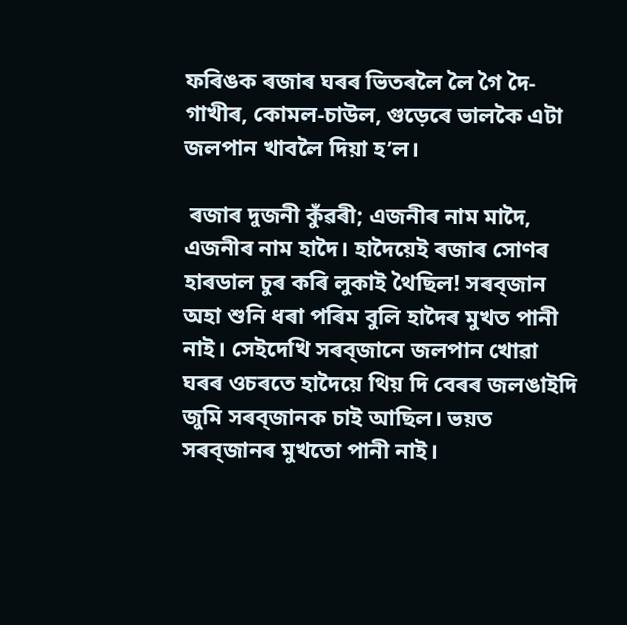ফৰিঙক ৰজাৰ ঘৰৰ ভিতৰলৈ লৈ গৈ দৈ-গাখীৰ, কোমল-চাউল, গুড়েৰে ভালকৈ এটা জলপান খাবলৈ দিয়া হ’ল।

 ৰজাৰ দুজনী কুঁৱৰী; এজনীৰ নাম মাদৈ, এজনীৰ নাম হাদৈ। হাদৈয়েই ৰজাৰ সোণৰ হাৰডাল চুৰ কৰি লুকাই থৈছিল! সৰব্‌জান অহা শুনি ধৰা পৰিম বুলি হাদৈৰ মুখত পানী নাই। সেইদেখি সৰব্‌জানে জলপান খোৱা ঘৰৰ ওচৰতে হাদৈয়ে থিয় দি বেৰৰ জলঙাইদি জুমি সৰব্‌জানক চাই আছিল। ভয়ত সৰব্‌জানৰ মুখতো পানী নাই।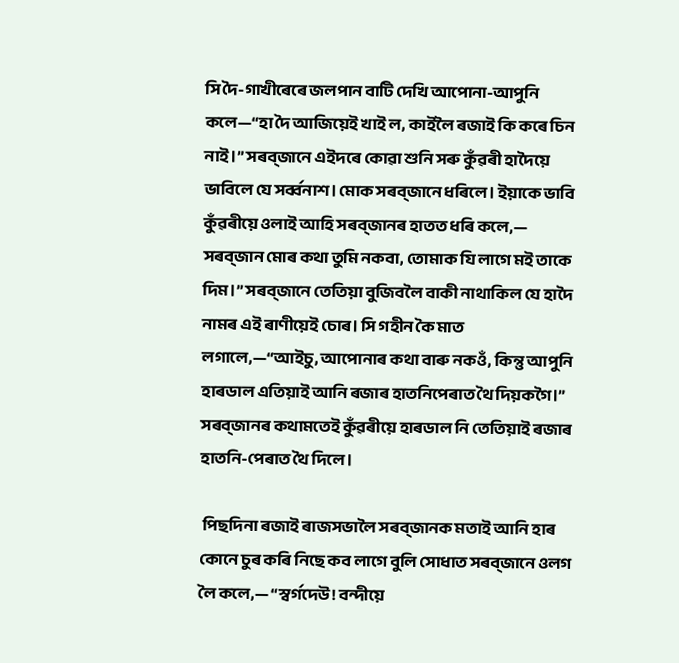সি দৈ-গাখীৰেৰে জলপান বাটি দেখি আপোনা-আপুনি কলে—“হা দৈ আজিয়েই খাই ল, কাইলৈ ৰজাই কি কৰে চিন নাই।” সৰব্‌জানে এইদৰে কোৱা শুনি সৰু কুঁৱৰী হাদৈয়ে ভাবিলে যে সৰ্ব্বনাশ। মোক সৰব্‌জানে ধৰিলে। ইয়াকে ভাবি কুঁৱৰীয়ে ওলাই আহি সৰব্‌জানৰ হাতত ধৰি কলে,— সৰব্‌জান মোৰ কথা তুমি নকবা, তোমাক যি লাগে মই তাকে দিম।” সৰব্‌জানে তেতিয়া বুজিবলৈ বাকী নাথাকিল যে হাদৈ নামৰ এই ৰাণীয়েই চোৰ। সি গহীন কৈ মাত লগালে,—“আইচু, আপোনাৰ কথা বাৰু নকওঁ, কিন্তু আপুনি হাৰডাল এতিয়াই আনি ৰজাৰ হাতনিপেৰাত থৈ দিয়কগৈ।” সৰব্‌জানৰ কথামতেই কুঁৱৰীয়ে হাৰডাল নি তেতিয়াই ৰজাৰ হাতনি-পেৰাত থৈ দিলে।

 পিছদিনা ৰজাই ৰাজসভালৈ সৰব্‌জানক মতাই আনি হাৰ কোনে চুৰ কৰি নিছে কব লাগে বুলি সোধাত সৰব্‌জানে ওলগ লৈ কলে,— “স্বৰ্গদেউ! বন্দীয়ে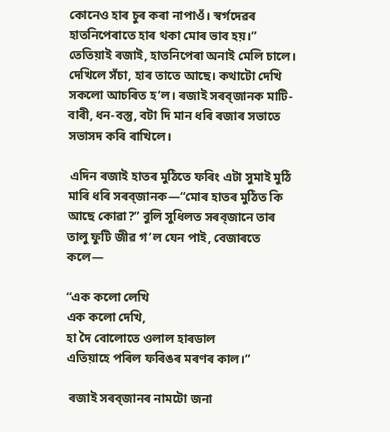কোনেও হাৰ চুৰ কৰা নাপাওঁ। স্বৰ্গদেৱৰ হাতনিপেৰাতে হাৰ থকা মোৰ ভাব হয়।” তেতিয়াই ৰজাই, হাতনিপেৰা অনাই মেলি চালে। দেখিলে সঁচা, হাৰ তাতে আছে। কথাটো দেখি সকলো আচৰিত হ’ল। ৰজাই সৰব্‌জানক মাটি-বাৰী, ধন-বস্তু, বটা দি মান ধৰি ৰজাৰ সভাতে সভাসদ কৰি ৰাখিলে।

 এদিন ৰজাই হাতৰ মুঠিতে ফৰিং এটা সুমাই মুঠি মাৰি ধৰি সৰব্‌জানক—“মোৰ হাতৰ মুঠিত কি আছে কোৱা?” বুলি সুধিলত সৰব্‌জানে তাৰ তালু ফুটি জীৱ গ’ল যেন পাই, বেজাৰতে কলে—

“এক কলো লেখি
এক কলো দেখি,
হা দৈ বোলোতে ওলাল হাৰডাল
এতিয়াহে পৰিল ফৰিঙৰ মৰণৰ কাল।”

 ৰজাই সৰব্‌জানৰ নামটো জনা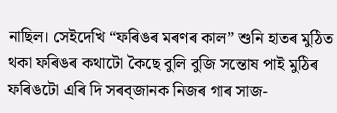নাছিল। সেইদেখি “ফৰিঙৰ মৰণৰ কাল” শুনি হাতৰ মুঠিত থকা ফৰিঙৰ কথাটো কৈছে বুলি বুজি সন্তোষ পাই মুঠিৰ ফৰিঙটো এৰি দি সৰব্‌জানক নিজৰ গাৰ সাজ-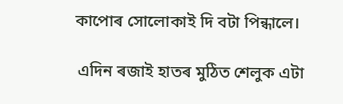কাপোৰ সোলোকাই দি বটা পিন্ধালে।

 এদিন ৰজাই হাতৰ মুঠিত শেলুক এটা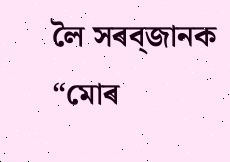লৈ সৰব্‌জানক “মোৰ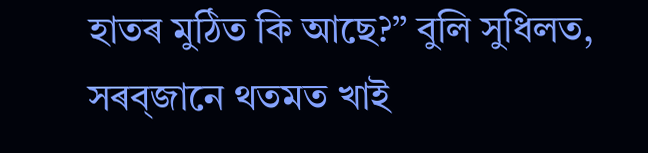হাতৰ মুঠিত কি আছে?” বুলি সুধিলত, সৰব্‌জানে থতমত খাই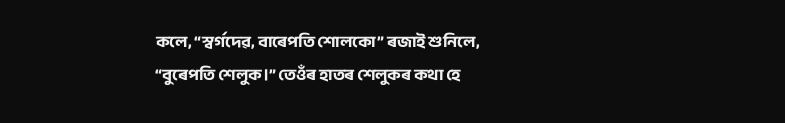কলে, “স্বৰ্গদেৱ, বাৰেপতি শোলকো” ৰজাই শুনিলে, “বুৰেপতি শেলুক।” তেওঁৰ হাতৰ শেলুকৰ কথা হে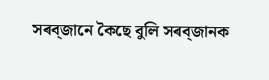সৰব্‌জানে কৈছে বুলি সৰব্‌জানক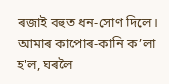ৰজাই বহুত ধন-সোণ দিলে। আমাৰ কাপোৰ-কানি ক’লা হ'ল, ঘৰলৈ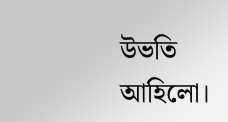উভতি আহিলো।